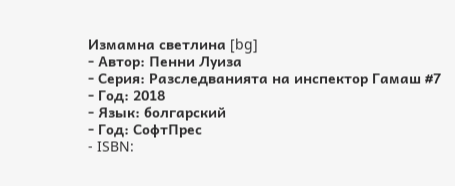Измамна светлина [bg]
- Автор: Пенни Луиза
- Серия: Разследванията на инспектор Гамаш #7
- Год: 2018
- Язык: болгарский
- Год: СофтПрес
- ISBN: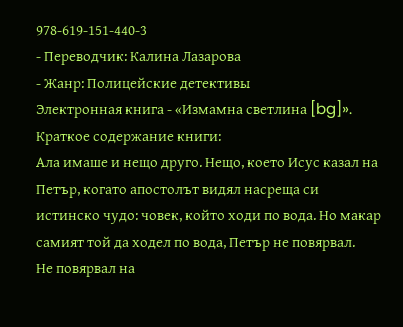978-619-151-440-3
- Переводчик: Калина Лазарова
- Жанр: Полицейские детективы
Электронная книга - «Измамна светлина [bg]». Краткое содержание книги:
Ала имаше и нещо друго. Нещо, което Исус казал на Петър, когато апостолът видял насреща си истинско чудо: човек, който ходи по вода. Но макар самият той да ходел по вода, Петър не повярвал.
Не повярвал на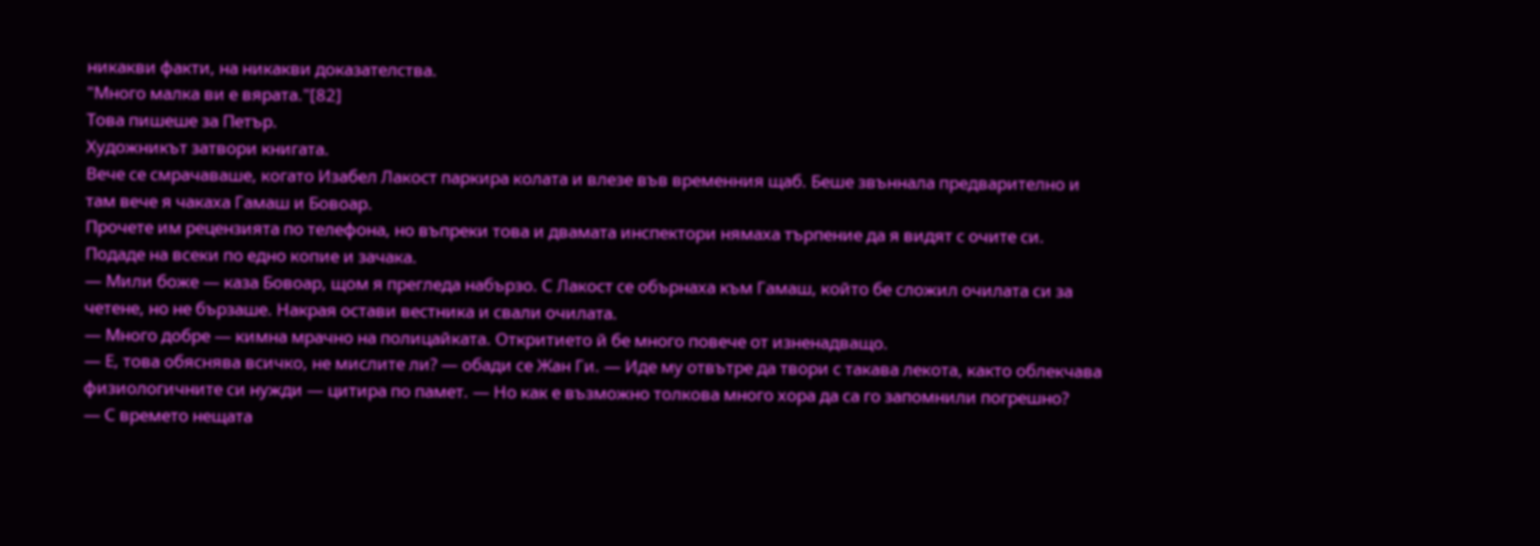никакви факти, на никакви доказателства.
"Много малка ви е вярата."[82]
Това пишеше за Петър.
Художникът затвори книгата.
Вече се смрачаваше, когато Изабел Лакост паркира колата и влезе във временния щаб. Беше звъннала предварително и там вече я чакаха Гамаш и Бовоар.
Прочете им рецензията по телефона, но въпреки това и двамата инспектори нямаха търпение да я видят с очите си.
Подаде на всеки по едно копие и зачака.
— Мили боже — каза Бовоар, щом я прегледа набързо. С Лакост се обърнаха към Гамаш, който бе сложил очилата си за четене, но не бързаше. Накрая остави вестника и свали очилата.
— Много добре — кимна мрачно на полицайката. Откритието й бе много повече от изненадващо.
— Е, това обяснява всичко, не мислите ли? — обади се Жан Ги. — Иде му отвътре да твори с такава лекота, както облекчава физиологичните си нужди — цитира по памет. — Но как е възможно толкова много хора да са го запомнили погрешно?
— С времето нещата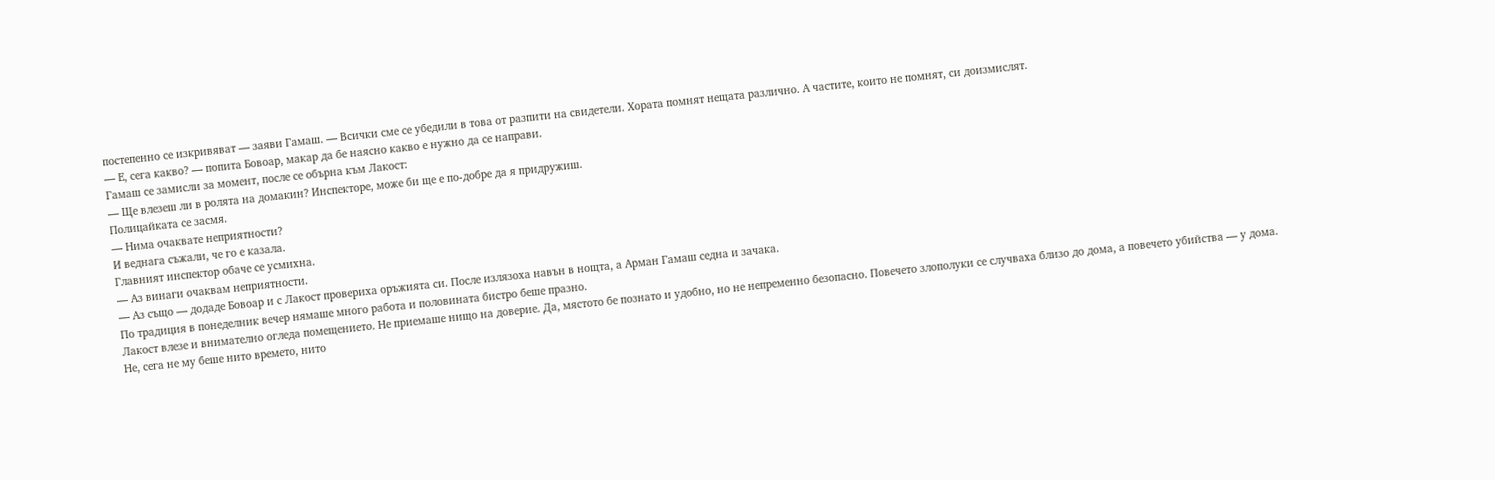постепенно се изкривяват — заяви Гамаш. — Всички сме се убедили в това от разпити на свидетели. Хората помнят нещата различно. А частите, които не помнят, си доизмислят.
— Е, сега какво? — попита Бовоар, макар да бе наясно какво е нужно да се направи.
Гамаш се замисли за момент, после се обърна към Лакост:
— Ще влезеш ли в ролята на домакин? Инспекторе, може би ще е по-добре да я придружиш.
Полицайката се засмя.
— Нима очаквате неприятности?
И веднага съжали, че го е казала.
Главният инспектор обаче се усмихна.
— Аз винаги очаквам неприятности.
— Аз също — додаде Бовоар и с Лакост провериха оръжията си. После излязоха навън в нощта, а Арман Гамаш седна и зачака.
По традиция в понеделник вечер нямаше много работа и половината бистро беше празно.
Лакост влезе и внимателно огледа помещението. Не приемаше нищо на доверие. Да, мястото бе познато и удобно, но не непременно безопасно. Повечето злополуки се случваха близо до дома, а повечето убийства — у дома.
Не, сега не му беше нито времето, нито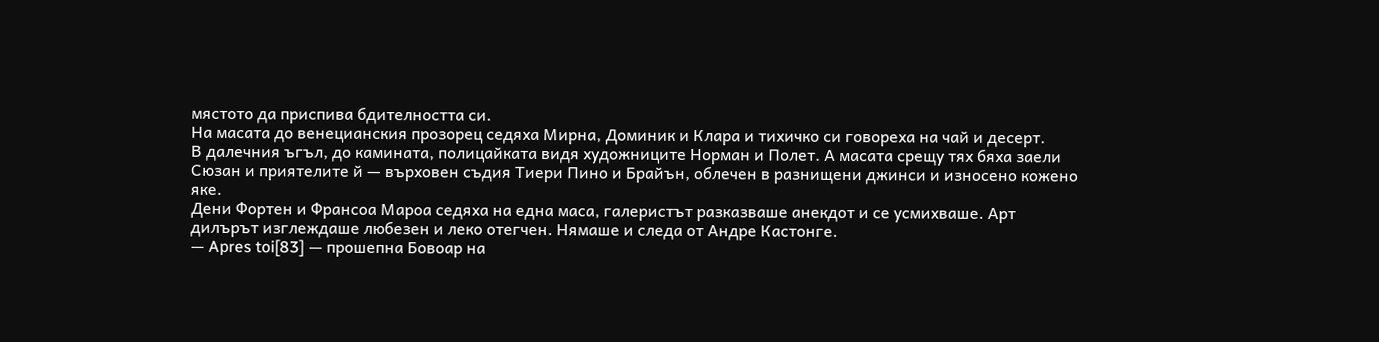мястото да приспива бдителността си.
На масата до венецианския прозорец седяха Мирна, Доминик и Клара и тихичко си говореха на чай и десерт.
В далечния ъгъл, до камината, полицайката видя художниците Норман и Полет. А масата срещу тях бяха заели Сюзан и приятелите й — върховен съдия Тиери Пино и Брайън, облечен в разнищени джинси и износено кожено яке.
Дени Фортен и Франсоа Мароа седяха на една маса, галеристът разказваше анекдот и се усмихваше. Арт дилърът изглеждаше любезен и леко отегчен. Нямаше и следа от Андре Кастонге.
— Apres toi[83] — прошепна Бовоар на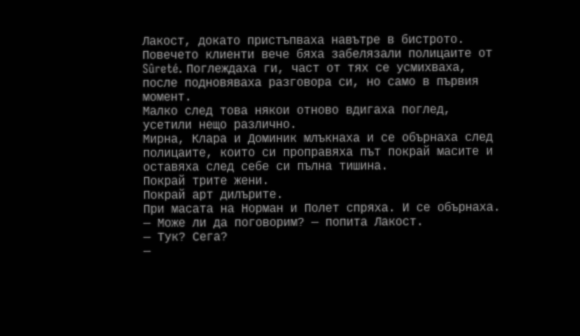Лакост, докато пристъпваха навътре в бистрото. Повечето клиенти вече бяха забелязали полицаите от Sûreté. Поглеждаха ги, част от тях се усмихваха, после подновяваха разговора си, но само в първия момент.
Малко след това някои отново вдигаха поглед, усетили нещо различно.
Мирна, Клара и Доминик млъкнаха и се обърнаха след полицаите, които си проправяха път покрай масите и оставяха след себе си пълна тишина.
Покрай трите жени.
Покрай арт дилърите.
При масата на Норман и Полет спряха. И се обърнаха.
— Може ли да поговорим? — попита Лакост.
— Тук? Сега?
—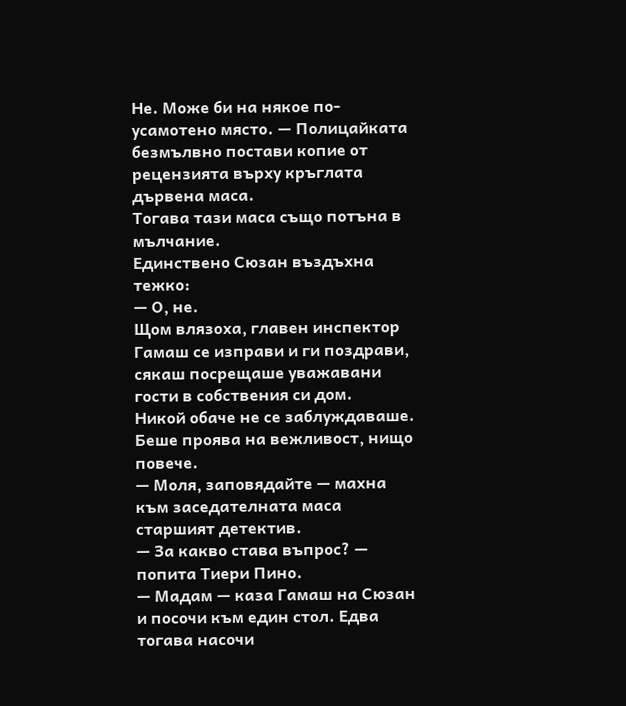Не. Може би на някое по-усамотено място. — Полицайката безмълвно постави копие от рецензията върху кръглата дървена маса.
Тогава тази маса също потъна в мълчание.
Единствено Сюзан въздъхна тежко:
— О, не.
Щом влязоха, главен инспектор Гамаш се изправи и ги поздрави, сякаш посрещаше уважавани гости в собствения си дом.
Никой обаче не се заблуждаваше. Беше проява на вежливост, нищо повече.
— Моля, заповядайте — махна към заседателната маса старшият детектив.
— За какво става въпрос? — попита Тиери Пино.
— Мадам — каза Гамаш на Сюзан и посочи към един стол. Едва тогава насочи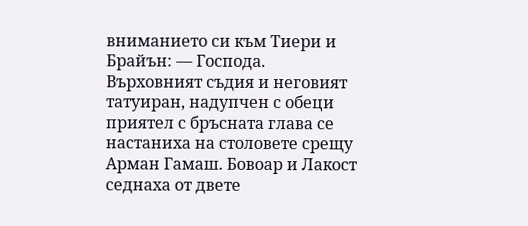вниманието си към Тиери и Брайън: — Господа.
Върховният съдия и неговият татуиран, надупчен с обеци приятел с бръсната глава се настаниха на столовете срещу Арман Гамаш. Бовоар и Лакост седнаха от двете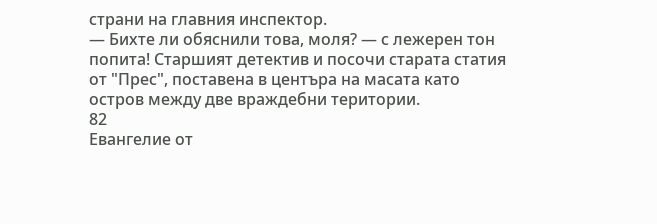страни на главния инспектор.
— Бихте ли обяснили това, моля? — с лежерен тон попита! Старшият детектив и посочи старата статия от "Прес", поставена в центъра на масата като остров между две враждебни територии.
82
Евангелие от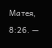Матея, 8:26. —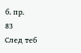б. пр.
83
След теб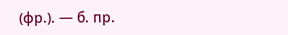(фр.). — б. пр.